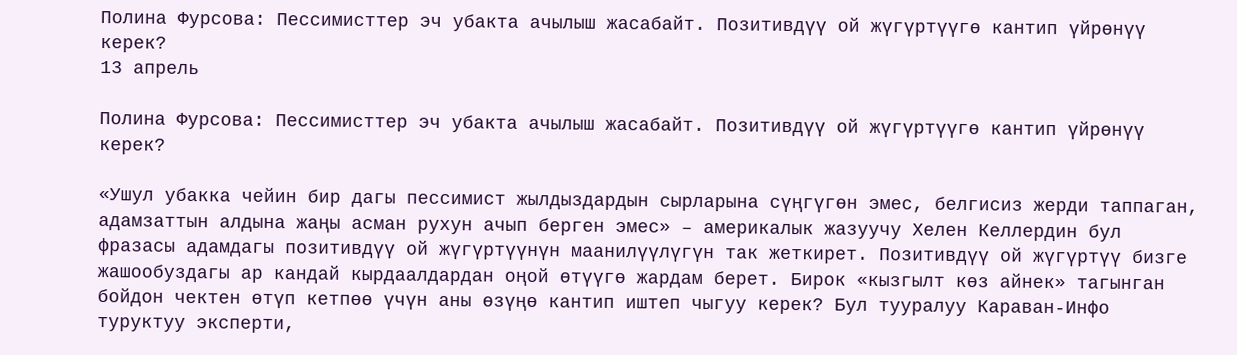Полина Фурсова: Пессимисттер эч убакта ачылыш жасабайт. Позитивдүү ой жүгүртүүгө кантип үйрөнүү керек?
13 апрель

Полина Фурсова: Пессимисттер эч убакта ачылыш жасабайт. Позитивдүү ой жүгүртүүгө кантип үйрөнүү керек?

«Ушул убакка чейин бир дагы пессимист жылдыздардын сырларына сүңгүгөн эмес, белгисиз жерди таппаган, адамзаттын алдына жаңы асман рухун ачып берген эмес» – америкалык жазуучу Хелен Келлердин бул фразасы адамдагы позитивдүү ой жүгүртүүнүн маанилүүлүгүн так жеткирет. Позитивдүү ой жүгүртүү бизге жашообуздагы ар кандай кырдаалдардан оңой өтүүгө жардам берет. Бирок «кызгылт көз айнек» тагынган бойдон чектен өтүп кетпөө үчүн аны өзүңө кантип иштеп чыгуу керек? Бул тууралуу Караван-Инфо туруктуу эксперти,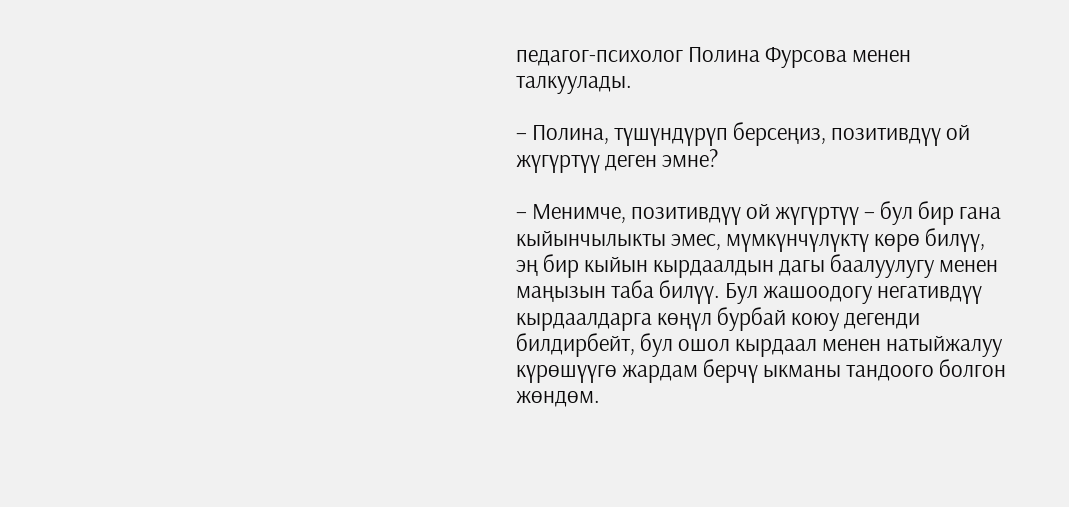педагог-психолог Полина Фурсова менен талкуулады.

– Полина, түшүндүрүп берсеңиз, позитивдүү ой жүгүртүү деген эмне?

– Менимче, позитивдүү ой жүгүртүү – бул бир гана кыйынчылыкты эмес, мүмкүнчүлүктү көрө билүү, эң бир кыйын кырдаалдын дагы баалуулугу менен маңызын таба билүү. Бул жашоодогу негативдүү кырдаалдарга көңүл бурбай коюу дегенди билдирбейт, бул ошол кырдаал менен натыйжалуу күрөшүүгө жардам берчү ыкманы тандоого болгон жөндөм.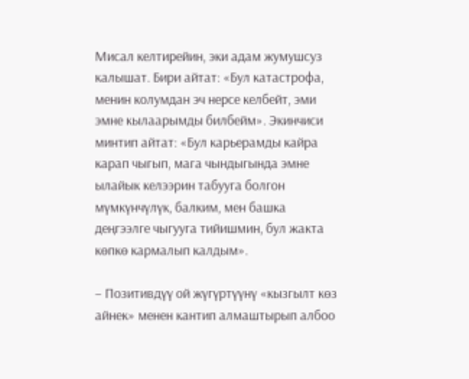Мисал келтирейин, эки адам жумушсуз калышат. Бири айтат: «Бул катастрофа, менин колумдан эч нерсе келбейт, эми эмне кылаарымды билбейм». Экинчиси минтип айтат: «Бул карьерамды кайра карап чыгып, мага чындыгында эмне ылайык келээрин табууга болгон мүмкүнчүлүк, балким, мен башка деңгээлге чыгууга тийишмин, бул жакта көпкө кармалып калдым».

– Позитивдүү ой жүгүртүүнү «кызгылт көз айнек» менен кантип алмаштырып албоо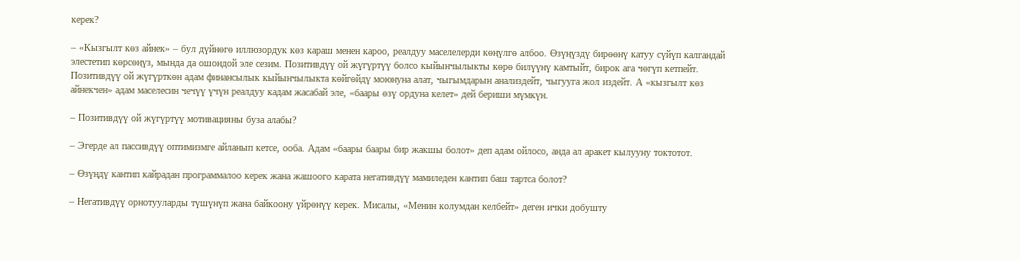керек?

– «Кызгылт көз айнек» – бул дүйнөгө иллюзордук көз караш менен кароо, реалдуу маселелерди көңүлгө албоо. Өзүңүздү бирөөнү катуу сүйүп калгандай элестетип көрсөңүз, мында да ошондой эле сезим. Позитивдүү ой жүгүртүү болсо кыйынчылыкты көрө билүүнү камтыйт, бирок ага чөгүп кетпейт. Позитивдүү ой жүгүрткөн адам финансылык кыйынчылыкта көйгөйдү моюнуна алат, чыгымдарын анализдейт, чыгууга жол издейт. А «кызгылт көз айнекчен» адам маселесин чечүү үчүн реалдуу кадам жасабай эле, «баары өзү ордуна келет» дей бериши мүмкүн.

– Позитивдүү ой жүгүртүү мотивацияны буза алабы?

– Эгерде ал пассивдүү оптимизмге айланып кетсе, ооба. Адам «баары баары бир жакшы болот» деп адам ойлосо, анда ал аракет кылууну токтотот.

– Өзүңдү кантип кайрадан программалоо керек жана жашоого карата негативдүү мамиледен кантип баш тартса болот?

– Негативдүү орнотууларды түшүнүп жана байкоону үйрөнүү керек. Мисалы, «Менин колумдан келбейт» деген ички добушту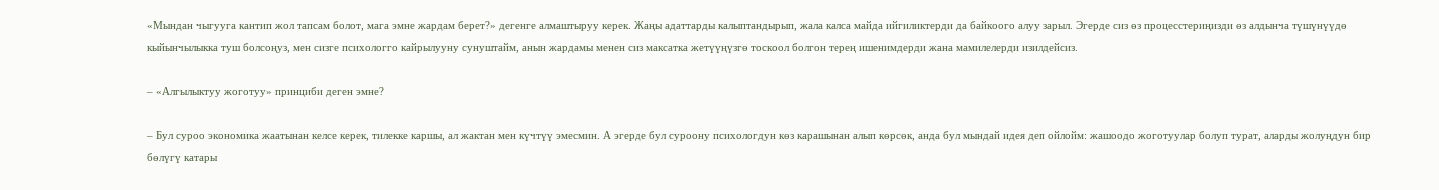«Мындан чыгууга кантип жол тапсам болот, мага эмне жардам берет?» дегенге алмаштыруу керек. Жаңы адаттарды калыптандырып, жала калса майда ийгиликтерди да байкоого алуу зарыл. Эгерде сиз өз процесстериңизди өз алдынча түшүнүүдө кыйынчылыкка туш болсоңуз, мен сизге психологго кайрылууну сунуштайм, анын жардамы менен сиз максатка жетүүңүзгө тоскоол болгон терең ишенимдерди жана мамилелерди изилдейсиз.

– «Алгылыктуу жоготуу» принциби деген эмне?

– Бул суроо экономика жаатынан келсе керек, тилекке каршы, ал жактан мен күчтүү эмесмин. А эгерде бул суроону психологдун көз карашынан алып көрсөк, анда бул мындай идея деп ойлойм: жашоодо жоготуулар болуп турат, аларды жолуңдун бир бөлүгү катары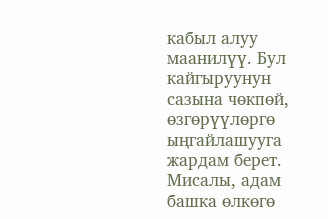кабыл алуу маанилүү. Бул кайгыруунун сазына чөкпөй, өзгөрүүлөргө ыңгайлашууга жардам берет. Мисалы, адам башка өлкөгө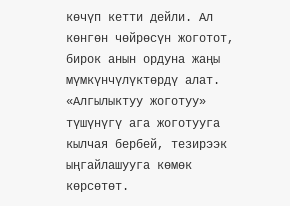көчүп кетти дейли. Ал көнгөн чөйрөсүн жоготот, бирок анын ордуна жаңы мүмкүнчүлүктөрдү алат. «Алгылыктуу жоготуу» түшүнүгү ага жоготууга кылчая бербей, тезирээк ыңгайлашууга көмөк көрсөтөт.